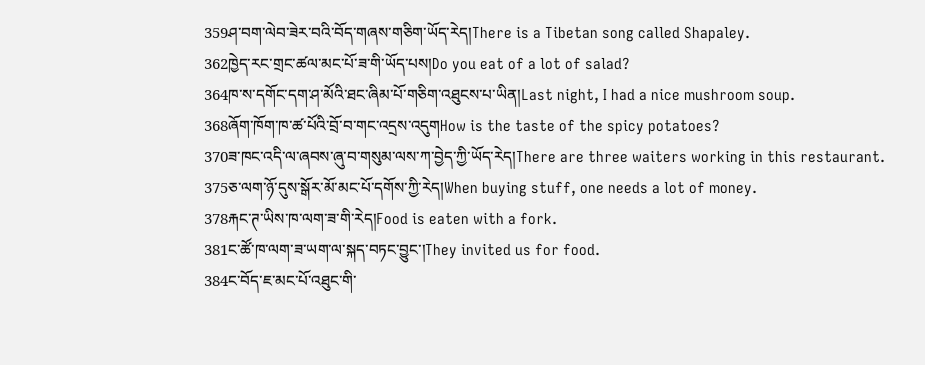359ཤ་བག་ལེབ་ཟེར་བའི་བོད་གཞས་གཅིག་ཡོད་རེད།There is a Tibetan song called Shapaley.
362ཁྱེད་རང་གྲང་ཚལ་མང་པོ་ཟ་གི་ཡོད་པས།Do you eat of a lot of salad?
364ཁ་ས་དགོང་དག་ཤ་མོའི་ཐང་ཞིམ་པོ་གཅིག་འཐུངས་པ་ཡིན།Last night, I had a nice mushroom soup.
368ཞོག་ཁོག་ཁ་ཚ་པོའི་བྲོ་བ་གང་འདྲས་འདུགHow is the taste of the spicy potatoes?
370ཟ་ཁང་འདི་ལ་ཞབས་ཞུ་བ་གསུམ་ལས་ཀ་བྱེད་ཀྱི་ཡོད་རེད།There are three waiters working in this restaurant.
375ཅ་ལག་ཉོ་དུས་སྒོར་མོ་མང་པོ་དགོས་ཀྱི་རེད།When buying stuff, one needs a lot of money.
378རྐང་ཊ་ཡིས་ཁ་ལག་ཟ་གི་རེད།Food is eaten with a fork.
381ང་ཚོ་ཁ་ལག་ཟ་ཡག་ལ་སྐད་བཏང་བྱུང་།They invited us for food.
384ང་བོད་ཇ་མང་པོ་འཐུང་གི་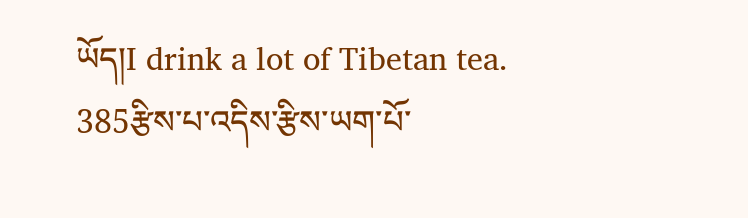ཡོད།I drink a lot of Tibetan tea.
385རྩིས་པ་འདིས་རྩིས་ཡག་པོ་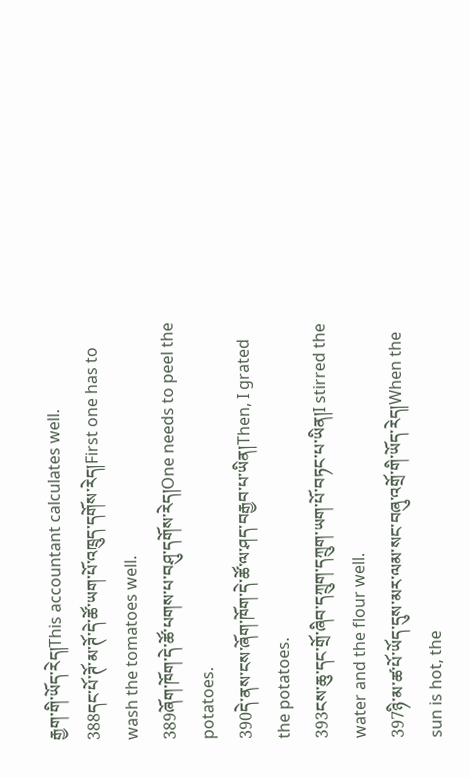རྒྱག་གི་ཡོད་རེད།This accountant calculates well.
388དང་པོ་ཊོ་མ་ཊོ་དེ་ཚོ་ཡག་པོ་འཁྲུད་དགོས་རེད།First one has to wash the tomatoes well.
389ཞོག་ཁོག་དེ་ཚོ་པགས་པ་བཤུ་དགོས་རེད།One needs to peel the potatoes.
390དེ་ནས་ངས་ཞོག་ཁོག་དེ་ཚོ་ལ་ཤད་བརྒྱབ་པ་ཡིན།Then, I grated the potatoes.
393ངས་ཆུ་དང་གྲོ་ཞིབ་དཀྲུག་དཀྲུག་ཡག་པོ་བཏང་པ་ཡིན།I stirred the water and the flour well.
397ཉི་མ་ཚ་པོ་ཡོད་དུས་མར་ལམ་སང་བཞུ་འགྲོ་གི་ཡོད་རེད།When the sun is hot, the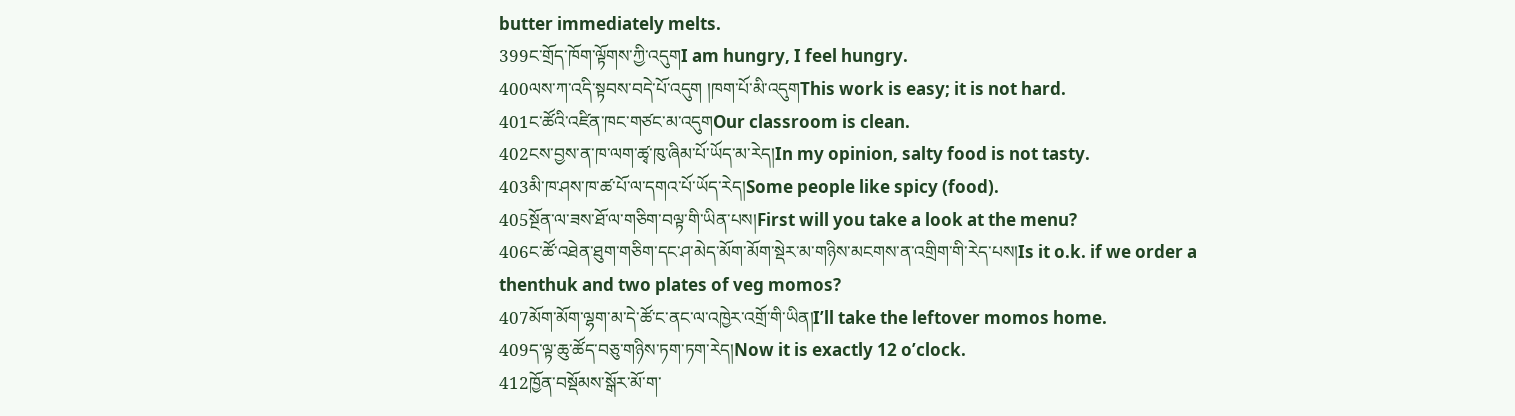butter immediately melts.
399ང་གྲོད་ཁོག་ལྟོགས་ཀྱི་འདུགI am hungry, I feel hungry.
400ལས་ཀ་འདི་སྟབས་བདེ་པོ་འདུག །ཁག་པོ་མི་འདུགThis work is easy; it is not hard.
401ང་ཚོའི་འཛིན་ཁང་གཙང་མ་འདུགOur classroom is clean.
402ངས་བྱས་ན་ཁ་ལག་ཚྭ་ཁུ་ཞིམ་པོ་ཡོད་མ་རེད།In my opinion, salty food is not tasty.
403མི་ཁ་ཤས་ཁ་ཚ་པོ་ལ་དགའ་པོ་ཡོད་རེད།Some people like spicy (food).
405སྔོན་ལ་ཟས་ཐོ་ལ་གཅིག་བལྟ་གི་ཡིན་པས།First will you take a look at the menu?
406ང་ཚོ་འཐེན་ཐུག་གཅིག་དང་ཤ་མེད་མོག་མོག་སྡེར་མ་གཉིས་མངགས་ན་འགྲིག་གི་རེད་པས།Is it o.k. if we order a thenthuk and two plates of veg momos?
407མོག་མོག་ལྷག་མ་དེ་ཚོ་ང་ནང་ལ་འཁྱེར་འགྲོ་གི་ཡིན།I’ll take the leftover momos home.
409ད་ལྟ་ཆུ་ཚོད་བཅུ་གཉིས་ཏག་ཏག་རེད།Now it is exactly 12 o’clock.
412ཁྱོན་བསྡོམས་སྒོར་མོ་ག་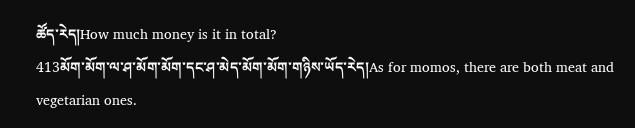ཚོད་རེད།How much money is it in total?
413མོག་མོག་ལ་ཤ་མོག་མོག་དང་ཤ་མེད་མོག་མོག་གཉིས་ཡོད་རེད།As for momos, there are both meat and vegetarian ones.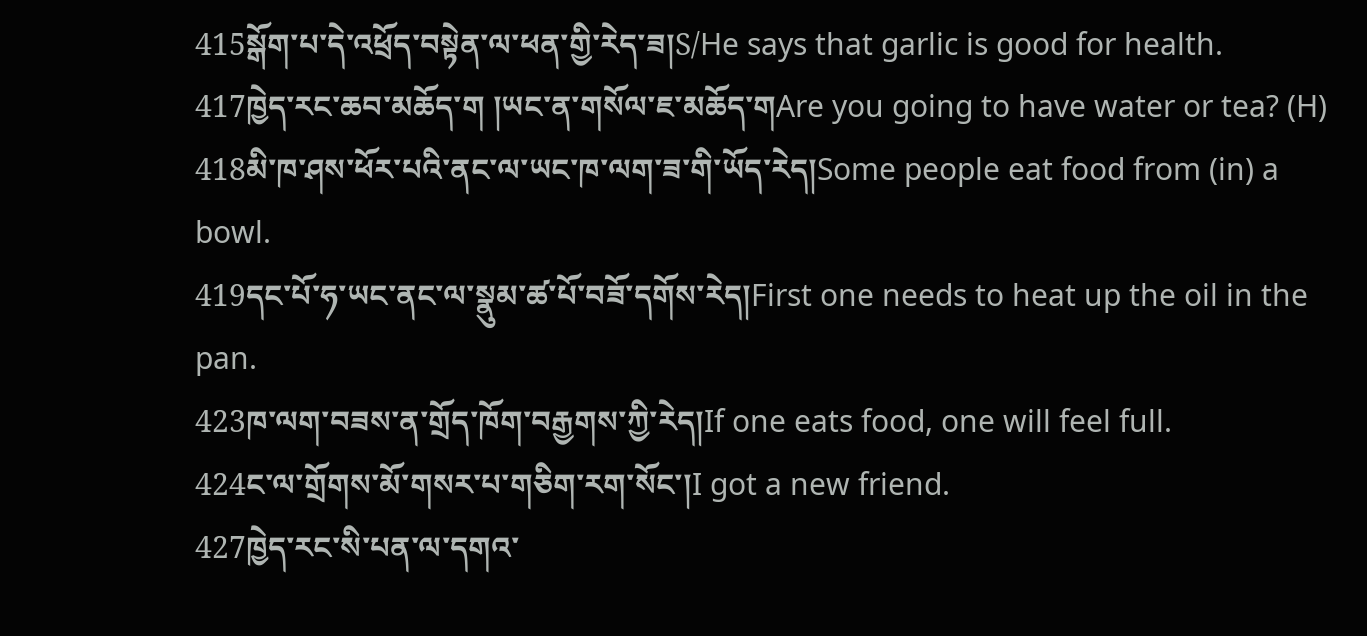415སྒོག་པ་དེ་འཕྲོད་བསྟེན་ལ་ཕན་གྱི་རེད་ཟ།S/He says that garlic is good for health.
417ཁྱེད་རང་ཆབ་མཆོད་ག །ཡང་ན་གསོལ་ཇ་མཆོད་གAre you going to have water or tea? (H)
418མི་ཁ་ཤས་ཕོར་པའི་ནང་ལ་ཡང་ཁ་ལག་ཟ་གི་ཡོད་རེད།Some people eat food from (in) a bowl.
419དང་པོ་ཧ་ཡང་ནང་ལ་སྣུམ་ཚ་པོ་བཟོ་དགོས་རེད།First one needs to heat up the oil in the pan.
423ཁ་ལག་བཟས་ན་གྲོད་ཁོག་བརྒྱགས་ཀྱི་རེད།If one eats food, one will feel full.
424ང་ལ་གྲོགས་མོ་གསར་པ་གཅིག་རག་སོང་།I got a new friend.
427ཁྱེད་རང་སི་པན་ལ་དགའ་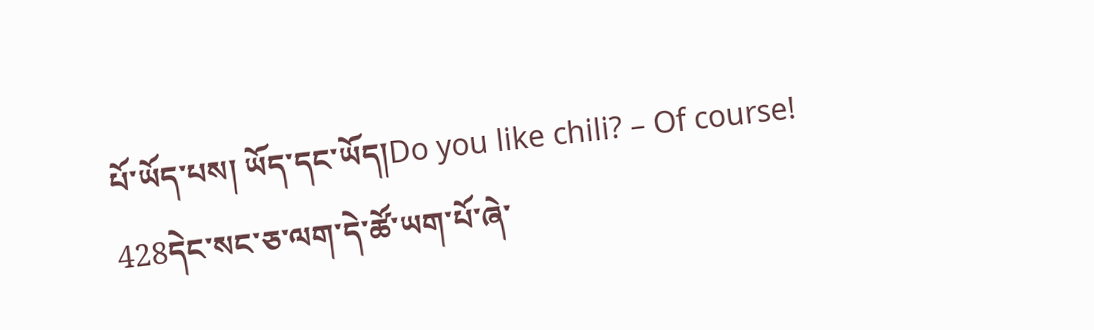པོ་ཡོད་པས། ཡོད་དང་ཡོད།Do you like chili? – Of course!
428དེང་སང་ཅ་ལག་དེ་ཚོ་ཡག་པོ་ཞེ་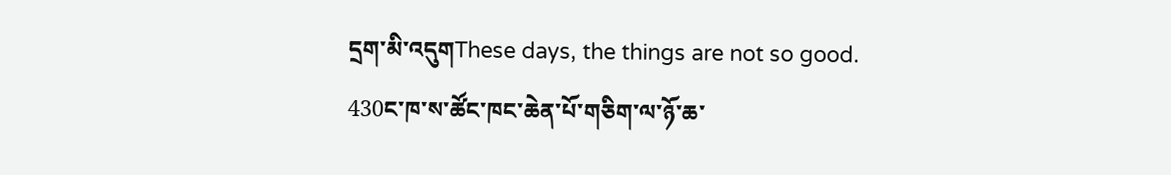དྲག་མི་འདུགThese days, the things are not so good.
430ང་ཁ་ས་ཚོང་ཁང་ཆེན་པོ་གཅིག་ལ་ཉོ་ཆ་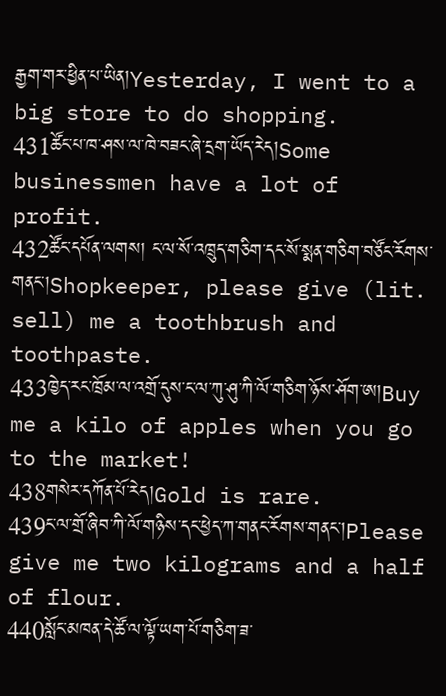རྒྱག་གར་ཕྱིན་པ་ཡིན།Yesterday, I went to a big store to do shopping.
431ཚོང་པ་ཁ་ཤས་ལ་ཁེ་བཟང་ཞེ་དྲག་ཡོད་རེད།Some businessmen have a lot of profit.
432ཚོང་དཔོན་ལགས། ང་ལ་སོ་འཁྲུད་གཅིག་དང་སོ་སྨན་གཅིག་བཙོང་རོགས་གནང་།Shopkeeper, please give (lit. sell) me a toothbrush and toothpaste.
433ཁྱེད་རང་ཁྲོམ་ལ་འགྲོ་དུས་ང་ལ་ཀུ་ཤུ་ཀི་ལོ་གཅིག་ཉོས་ཤོག་ཨ།Buy me a kilo of apples when you go to the market!
438གསེར་དཀོན་པོ་རེད།Gold is rare.
439ང་ལ་གྲོ་ཞིབ་ཀི་ལོ་གཉིས་དང་ཕྱེད་ཀ་གནང་རོགས་གནང་།Please give me two kilograms and a half of flour.
440སློང་མཁན་དེ་ཚོ་ལ་ལྟོ་ཡག་པོ་གཅིག་ཟ་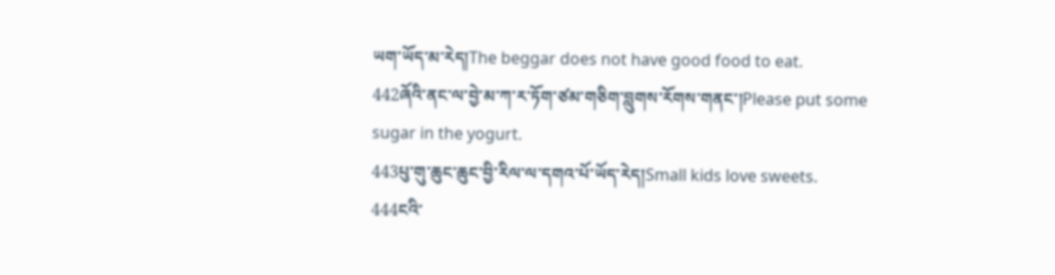ཡག་ཡོད་མ་རེད།The beggar does not have good food to eat.
442ཞོའི་ནང་ལ་བྱེ་མ་ཀ་ར་ཏོག་ཙམ་གཅིག་བླུགས་རོགས་གནང་།Please put some sugar in the yogurt.
443པུ་གུ་ཆུང་ཆུང་བྱི་རིལ་ལ་དགའ་པོ་ཡོད་རེད།Small kids love sweets.
444ངའི་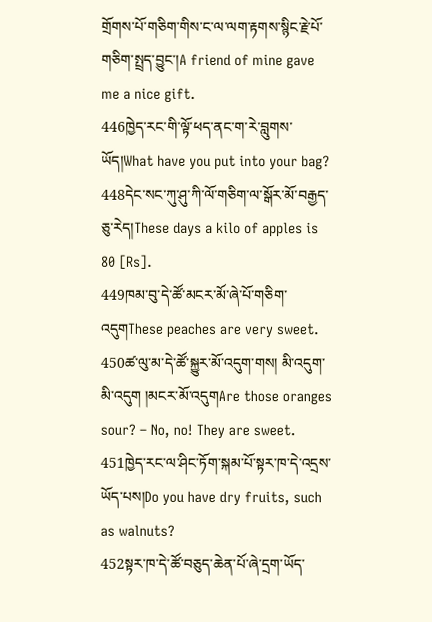གྲོགས་པོ་གཅིག་གིས་ང་ལ་ལག་རྟགས་སྙིང་རྗེ་པོ་གཅིག་སྤྲད་བྱུང་།A friend of mine gave me a nice gift.
446ཁྱེད་རང་གི་ལྟོ་ཕད་ནང་ག་རེ་བླུགས་ཡོད།What have you put into your bag?
448དེང་སང་ཀུ་ཤུ་ཀི་ལོ་གཅིག་ལ་སྒོར་མོ་བརྒྱད་ཅུ་རེད།These days a kilo of apples is 80 [Rs].
449ཁམ་བུ་དེ་ཚོ་མངར་མོ་ཞེ་པོ་གཅིག་འདུགThese peaches are very sweet.
450ཚ་ལུ་མ་དེ་ཚོ་སྐྱུར་མོ་འདུག་གས། མི་འདུག་མི་འདུག །མངར་མོ་འདུགAre those oranges sour? – No, no! They are sweet.
451ཁྱེད་རང་ལ་ཤིང་ཏོག་སྐམ་པོ་སྟར་ཁ་དེ་འདྲས་ཡོད་པས།Do you have dry fruits, such as walnuts?
452སྟར་ཁ་དེ་ཚོ་བཅུད་ཆེན་པོ་ཞེ་དྲག་ཡོད་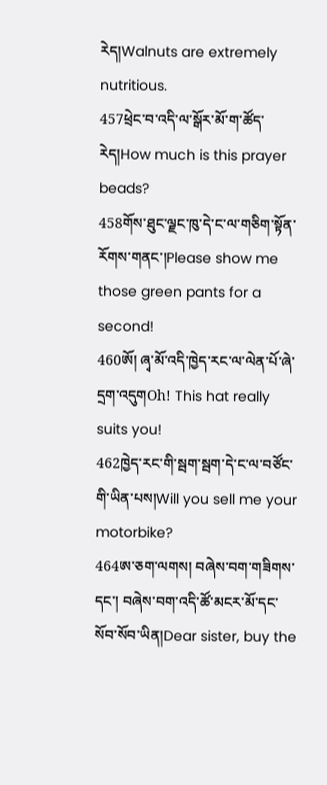རེད།Walnuts are extremely nutritious.
457ཕྲེང་བ་འདི་ལ་སྒོར་མོ་ག་ཚོད་རེད།How much is this prayer beads?
458གོས་ཐུང་ལྗང་ཁུ་དེ་ང་ལ་གཅིག་སྟོན་རོགས་གནང་།Please show me those green pants for a second!
460ཨོ། ཞྭ་མོ་འདི་ཁྱེད་རང་ལ་ལེན་པོ་ཞེ་དྲག་འདུགOh! This hat really suits you!
462ཁྱེད་རང་གི་སྦག་སྦག་དེ་ང་ལ་བཙོང་གི་ཡིན་པས།Will you sell me your motorbike?
464ཨ་ཅག་ལགས། བཞེས་བག་གཟིགས་དང་། བཞེས་བག་འདི་ཚོ་མངར་མོ་དང་སོབ་སོབ་ཡིན།Dear sister, buy the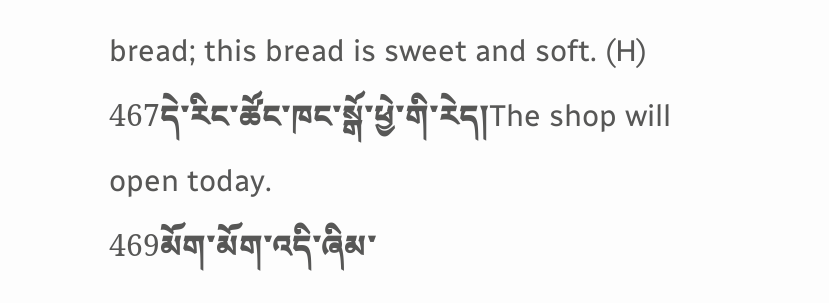bread; this bread is sweet and soft. (H)
467དེ་རིང་ཚོང་ཁང་སྒོ་ཕྱེ་གི་རེད།The shop will open today.
469མོག་མོག་འདི་ཞིམ་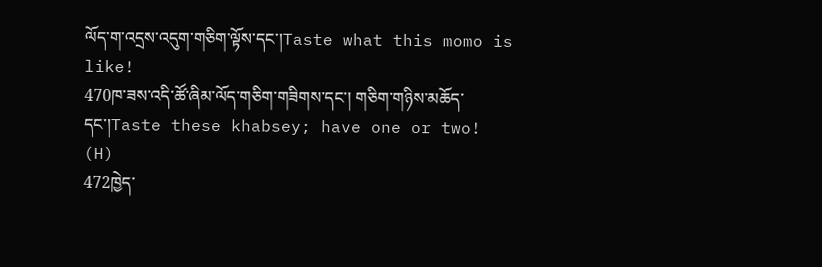ལོད་ག་འདྲས་འདུག་གཅིག་ལྟོས་དང་།Taste what this momo is like!
470ཁ་ཟས་འདི་ཚོ་ཞིམ་ལོད་གཅིག་གཟིགས་དང་། གཅིག་གཉིས་མཆོད་དང་།Taste these khabsey; have one or two! (H)
472ཁྱེད་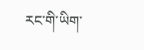རང་གི་ཡིག་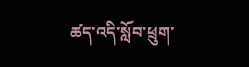ཚད་འདི་སློབ་ཕྲུག་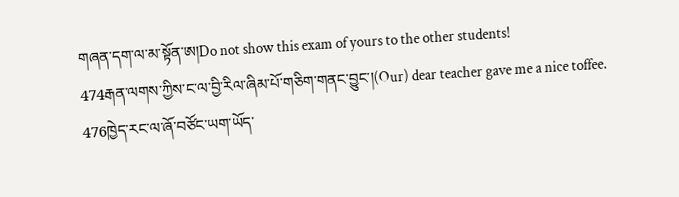གཞན་དག་ལ་མ་སྟོན་ཨ།Do not show this exam of yours to the other students!
474རྒན་ལགས་ཀྱིས་ང་ལ་བྱི་རིལ་ཞིམ་པོ་གཅིག་གནང་བྱུང་།(Our) dear teacher gave me a nice toffee.
476ཁྱེད་རང་ལ་ཞོ་བཙོང་ཡག་ཡོད་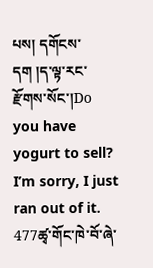པས། དགོངས་དག །ད་ལྟ་རང་རྫོགས་སོང་།Do you have yogurt to sell? I’m sorry, I just ran out of it.
477ཚྭ་གོང་ཁེ་བོ་ཞེ་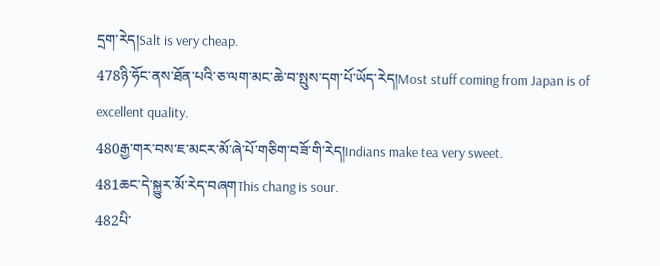དྲག་རེད།Salt is very cheap.
478ཉི་ཧོང་ནས་ཐོན་པའི་ཅ་ལག་མང་ཆེ་བ་སྤུས་དག་པོ་ཡོད་རེད།Most stuff coming from Japan is of excellent quality.
480རྒྱ་གར་བས་ཇ་མངར་མོ་ཞེ་པོ་གཅིག་བཟོ་གི་རེད།Indians make tea very sweet.
481ཆང་དེ་སྐྱུར་མོ་རེད་བཞགThis chang is sour.
482པི་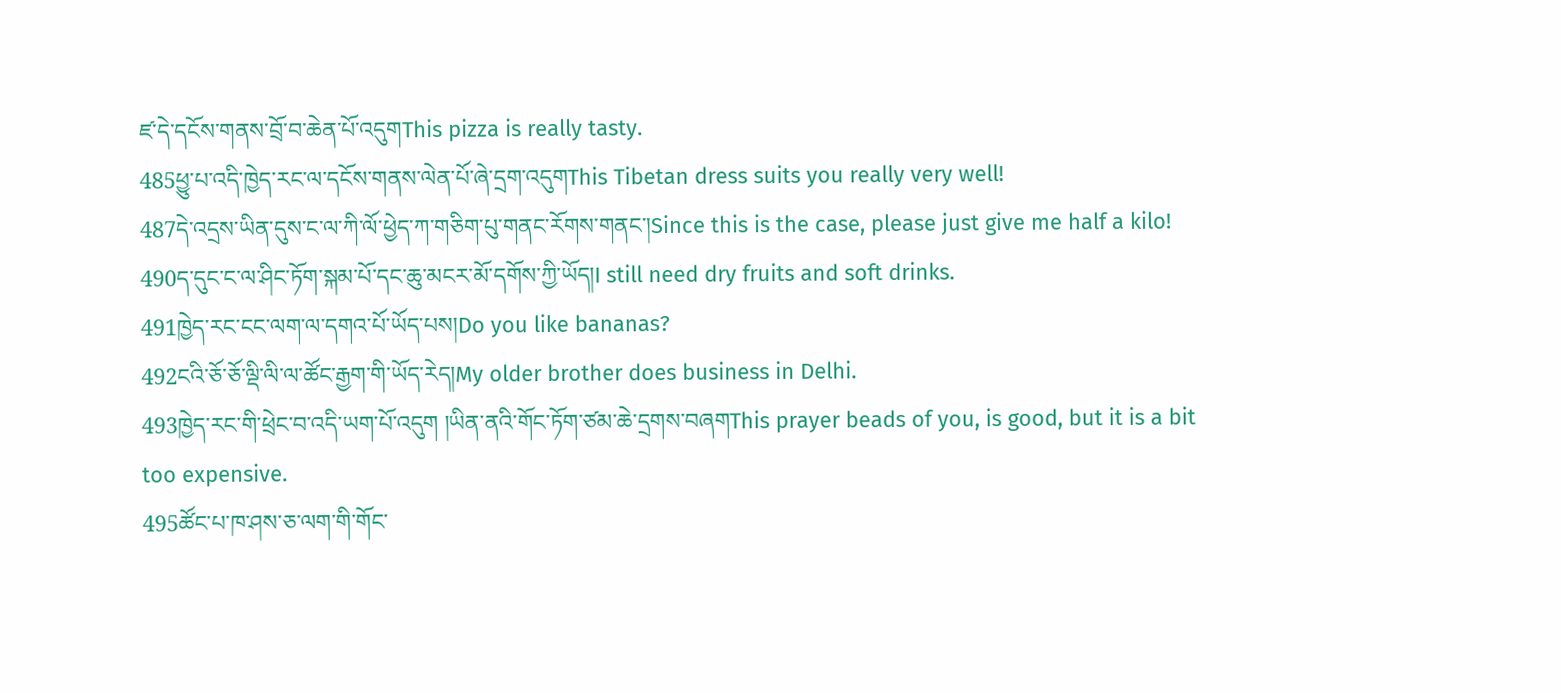ཛ་དེ་དངོས་གནས་བྲོ་བ་ཆེན་པོ་འདུགThis pizza is really tasty.
485ཕྱུ་པ་འདི་ཁྱེད་རང་ལ་དངོས་གནས་ལེན་པོ་ཞེ་དྲག་འདུགThis Tibetan dress suits you really very well!
487དེ་འདྲས་ཡིན་དུས་ང་ལ་ཀི་ལོ་ཕྱེད་ཀ་གཅིག་པུ་གནང་རོགས་གནང་།Since this is the case, please just give me half a kilo!
490ད་དུང་ང་ལ་ཤིང་ཏོག་སྐམ་པོ་དང་ཆུ་མངར་མོ་དགོས་ཀྱི་ཡོད།I still need dry fruits and soft drinks.
491ཁྱེད་རང་ངང་ལག་ལ་དགའ་པོ་ཡོད་པས།Do you like bananas?
492ངའི་ཅོ་ཅོ་ལྡི་ལི་ལ་ཚོང་རྒྱག་གི་ཡོད་རེད།My older brother does business in Delhi.
493ཁྱེད་རང་གི་ཕྲེང་བ་འདི་ཡག་པོ་འདུག །ཡིན་ནའི་གོང་ཏོག་ཙམ་ཆེ་དྲགས་བཞགThis prayer beads of you, is good, but it is a bit too expensive.
495ཚོང་པ་ཁ་ཤས་ཅ་ལག་གི་གོང་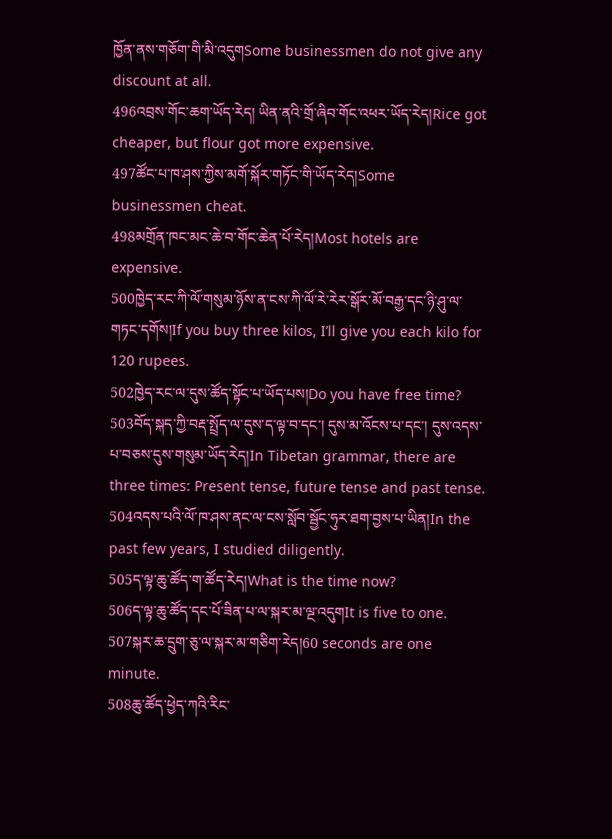ཁྱོན་ནས་གཅོག་གི་མི་འདུགSome businessmen do not give any discount at all.
496འབྲས་གོང་ཆག་ཡོད་རེད། ཡིན་ནའི་གྲོ་ཞིབ་གོང་འཕར་ཡོད་རེད།Rice got cheaper, but flour got more expensive.
497ཚོང་པ་ཁ་ཤས་ཀྱིས་མགོ་སྐོར་གཏོང་གི་ཡོད་རེད།Some businessmen cheat.
498མགྲོན་ཁང་མང་ཆེ་བ་གོང་ཆེན་པོ་རེད།Most hotels are expensive.
500ཁྱེད་རང་ཀི་ལོ་གསུམ་ཉོས་ན་ངས་ཀི་ལོ་རེ་རེར་སྒོར་མོ་བརྒྱ་དང་ཉི་ཤུ་ལ་གཏང་དགོས།If you buy three kilos, I’ll give you each kilo for 120 rupees.
502ཁྱེད་རང་ལ་དུས་ཚོད་སྟོང་པ་ཡོད་པས།Do you have free time?
503བོད་སྐད་ཀྱི་བརྡ་སྤྲོད་ལ་དུས་ད་ལྟ་བ་དང་། དུས་མ་འོངས་པ་དང་། དུས་འདས་པ་བཅས་དུས་གསུམ་ཡོད་རེད།In Tibetan grammar, there are three times: Present tense, future tense and past tense.
504འདས་པའི་ལོ་ཁ་ཤས་ནང་ལ་ངས་སློབ་སྦྱོང་ཧུར་ཐག་བྱས་པ་ཡིན།In the past few years, I studied diligently.
505ད་ལྟ་ཆུ་ཚོད་ག་ཚོད་རེད།What is the time now?
506ད་ལྟ་ཆུ་ཚོད་དང་པོ་ཟིན་པ་ལ་སྐར་མ་ལྔ་འདུགIt is five to one.
507སྐར་ཆ་དྲུག་ཅུ་ལ་སྐར་མ་གཅིག་རེད།60 seconds are one minute.
508ཆུ་ཚོད་ཕྱེད་ཀའི་རིང་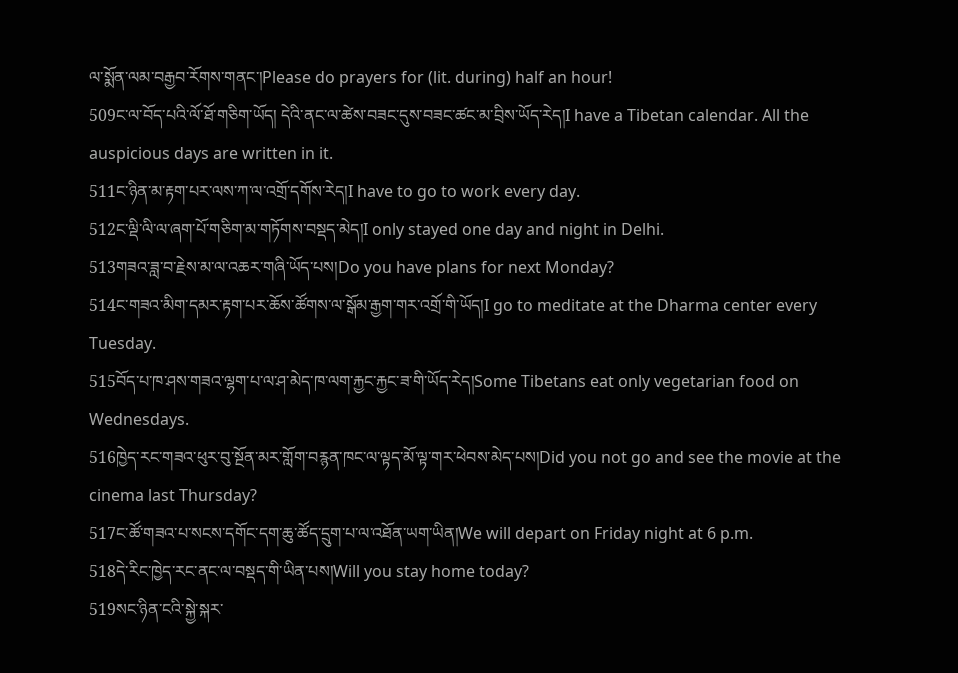ལ་སྨོན་ལམ་བརྒྱབ་རོགས་གནང་།Please do prayers for (lit. during) half an hour!
509ང་ལ་བོད་པའི་ལོ་ཐོ་གཅིག་ཡོད། དེའི་ནང་ལ་ཚེས་བཟང་དུས་བཟང་ཚང་མ་བྲིས་ཡོད་རེད།I have a Tibetan calendar. All the auspicious days are written in it.
511ང་ཉིན་མ་རྟག་པར་ལས་ཀ་ལ་འགྲོ་དགོས་རེད།I have to go to work every day.
512ང་ལྡི་ལི་ལ་ཞག་པོ་གཅིག་མ་གཏོགས་བསྡད་མེད།I only stayed one day and night in Delhi.
513གཟའ་ཟླ་བ་རྗེས་མ་ལ་འཆར་གཞི་ཡོད་པས།Do you have plans for next Monday?
514ང་གཟའ་མིག་དམར་རྟག་པར་ཆོས་ཚོགས་ལ་སྒོམ་རྒྱག་གར་འགྲོ་གི་ཡོད།I go to meditate at the Dharma center every Tuesday.
515བོད་པ་ཁ་ཤས་གཟའ་ལྷག་པ་ལ་ཤ་མེད་ཁ་ལག་རྐྱང་རྐྱང་ཟ་གི་ཡོད་རེད།Some Tibetans eat only vegetarian food on Wednesdays.
516ཁྱེད་རང་གཟའ་ཕུར་བུ་སྔོན་མར་གློག་བརྙན་ཁང་ལ་ལྟད་མོ་ལྟ་གར་ཕེབས་མེད་པས།Did you not go and see the movie at the cinema last Thursday?
517ང་ཚོ་གཟའ་པ་སངས་དགོང་དག་ཆུ་ཚོད་དྲུག་པ་ལ་འཐོན་ཡག་ཡིན།We will depart on Friday night at 6 p.m.
518དེ་རིང་ཁྱེད་རང་ནང་ལ་བསྡད་གི་ཡིན་པས།Will you stay home today?
519སང་ཉིན་ངའི་སྐྱེ་སྐར་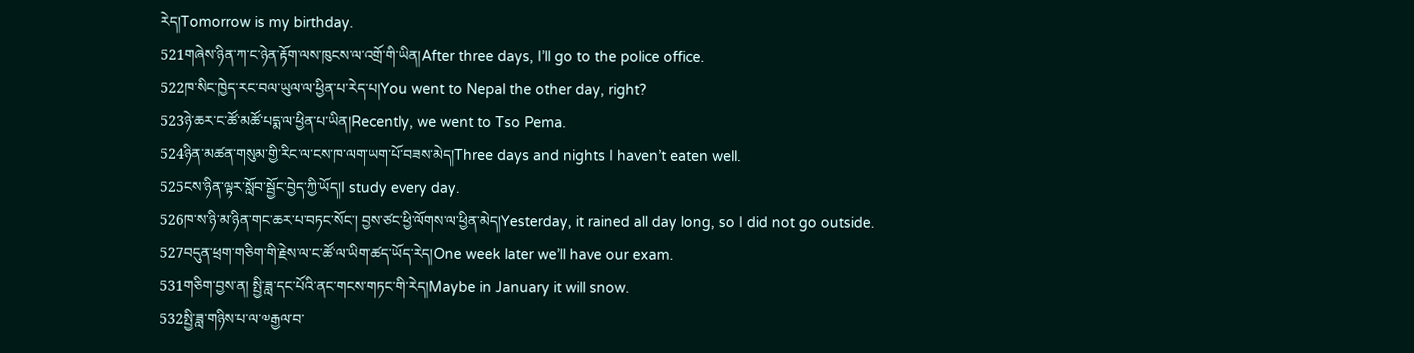རེད།Tomorrow is my birthday.
521གཞེས་ཉིན་ཀ་ང་ཉེན་རྟོག་ལས་ཁུངས་ལ་འགྲོ་གི་ཡིན།After three days, I’ll go to the police office.
522ཁ་སིང་ཁྱེད་རང་བལ་ཡུལ་ལ་ཕྱིན་པ་རེད་པ།You went to Nepal the other day, right?
523ཉེ་ཆར་ང་ཚོ་མཚོ་པདྨ་ལ་ཕྱིན་པ་ཡིན།Recently, we went to Tso Pema.
524ཉིན་མཚན་གསུམ་གྱི་རིང་ལ་ངས་ཁ་ལག་ཡག་པོ་བཟས་མེད།Three days and nights I haven’t eaten well.
525ངས་ཉིན་ལྟར་སློབ་སྦྱོང་བྱེད་ཀྱི་ཡོད།I study every day.
526ཁ་ས་ཉི་མ་ཉིན་གང་ཆར་པ་བཏང་སོང་། བྱས་ཙང་ཕྱི་ལོགས་ལ་ཕྱིན་མེད།Yesterday, it rained all day long, so I did not go outside.
527བདུན་ཕྲག་གཅིག་གི་རྗེས་ལ་ང་ཚོ་ལ་ཡིག་ཚད་ཡོད་རེད།One week later we’ll have our exam.
531གཅིག་བྱས་ན། སྤྱི་ཟླ་དང་པོའི་ནང་གངས་གཏང་གི་རེད།Maybe in January it will snow.
532སྤྱི་ཟླ་གཉིས་པ་ལ་༧རྒྱལ་བ་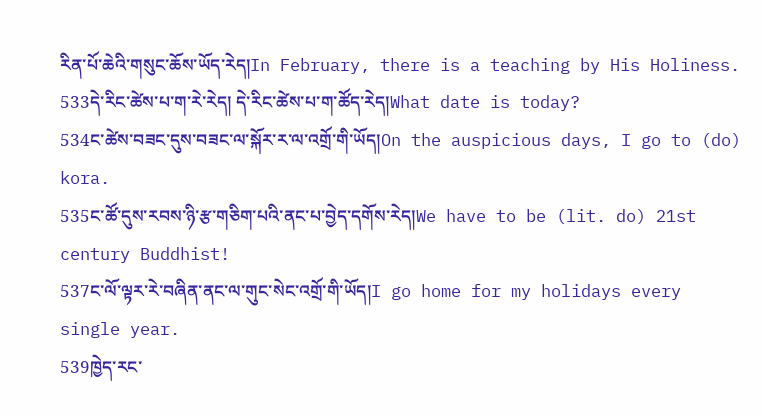རིན་པོ་ཆེའི་གསུང་ཆོས་ཡོད་རེད།In February, there is a teaching by His Holiness.
533དེ་རིང་ཚེས་པ་ག་རེ་རེད། དེ་རིང་ཚེས་པ་ག་ཚོད་རེད།What date is today?
534ང་ཚེས་བཟང་དུས་བཟང་ལ་སྐོར་ར་ལ་འགྲོ་གི་ཡོད།On the auspicious days, I go to (do) kora.
535ང་ཚོ་དུས་རབས་ཉི་རྩ་གཅིག་པའི་ནང་པ་བྱེད་དགོས་རེད།We have to be (lit. do) 21st century Buddhist!
537ང་ལོ་ལྟར་རེ་བཞིན་ནང་ལ་གུང་སེང་འགྲོ་གི་ཡོད།I go home for my holidays every single year.
539ཁྱེད་རང་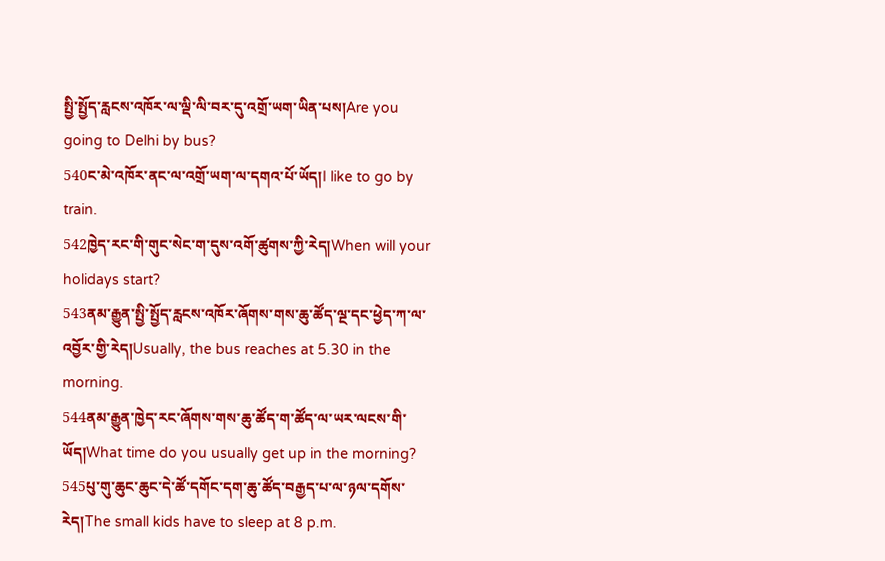སྤྱི་སྤྱོད་རླངས་འཁོར་ལ་ལྡི་ལི་བར་དུ་འགྲོ་ཡག་ཡིན་པས།Are you going to Delhi by bus?
540ང་མེ་འཁོར་ནང་ལ་འགྲོ་ཡག་ལ་དགའ་པོ་ཡོད།I like to go by train.
542ཁྱེད་རང་གི་གུང་སེང་ག་དུས་འགོ་ཚུགས་ཀྱི་རེད།When will your holidays start?
543ནམ་རྒྱུན་སྤྱི་སྤྱོད་རླངས་འཁོར་ཞོགས་གས་ཆུ་ཚོད་ལྔ་དང་ཕྱེད་ཀ་ལ་འབྱོར་གྱི་རེད།Usually, the bus reaches at 5.30 in the morning.
544ནམ་རྒྱུན་ཁྱེད་རང་ཞོགས་གས་ཆུ་ཚོད་ག་ཚོད་ལ་ཡར་ལངས་གི་ཡོད།What time do you usually get up in the morning?
545པུ་གུ་ཆུང་ཆུང་དེ་ཚོ་དགོང་དག་ཆུ་ཚོད་བརྒྱད་པ་ལ་ཉལ་དགོས་རེད།The small kids have to sleep at 8 p.m.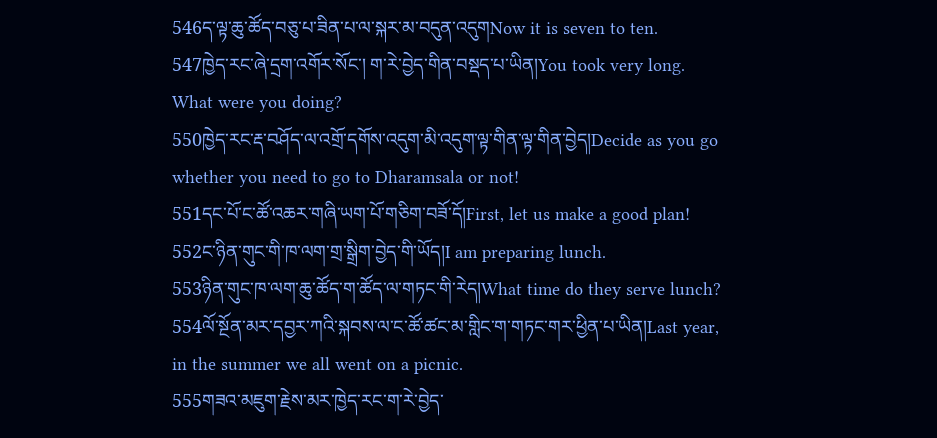546ད་ལྟ་ཆུ་ཚོད་བཅུ་པ་ཟིན་པ་ལ་སྐར་མ་བདུན་འདུགNow it is seven to ten.
547ཁྱེད་རང་ཞེ་དྲག་འགོར་སོང་། ག་རེ་བྱེད་གིན་བསྡད་པ་ཡིན།You took very long. What were you doing?
550ཁྱེད་རང་རྡ་བཤོད་ལ་འགྲོ་དགོས་འདུག་མི་འདུག་ལྟ་གིན་ལྟ་གིན་བྱེད།Decide as you go whether you need to go to Dharamsala or not!
551དང་པོ་ང་ཚོ་འཆར་གཞི་ཡག་པོ་གཅིག་བཟོ་དོ།First, let us make a good plan!
552ང་ཉིན་གུང་གི་ཁ་ལག་གྲ་སྒྲིག་བྱེད་གི་ཡོད།I am preparing lunch.
553ཉིན་གུང་ཁ་ལག་ཆུ་ཚོད་ག་ཚོད་ལ་གཏང་གི་རེད།What time do they serve lunch?
554ལོ་སྔོན་མར་དབྱར་ཀའི་སྐབས་ལ་ང་ཚོ་ཚང་མ་གླིང་ག་གཏང་གར་ཕྱིན་པ་ཡིན།Last year, in the summer we all went on a picnic.
555གཟའ་མཇུག་རྗེས་མར་ཁྱེད་རང་ག་རེ་བྱེད་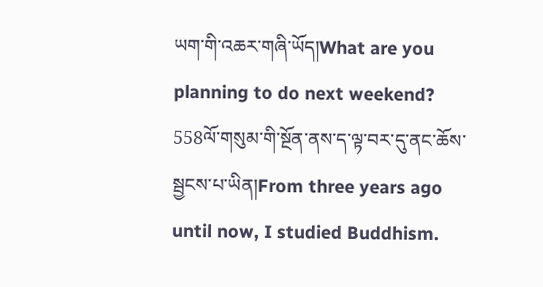ཡག་གི་འཆར་གཞི་ཡོད།What are you planning to do next weekend?
558ལོ་གསུམ་གི་སྔོན་ནས་ད་ལྟ་བར་དུ་ནང་ཆོས་སྦྱངས་པ་ཡིན།From three years ago until now, I studied Buddhism.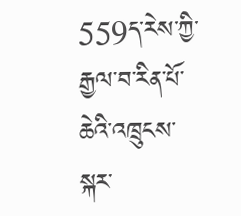559ད་རེས་ཀྱི་རྒྱལ་བ་རིན་པོ་ཆེའི་འཁྲུངས་སྐར་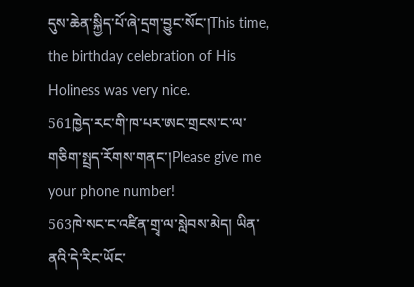དུས་ཆེན་སྐྱིད་པོ་ཞེ་དྲག་བྱུང་སོང་།This time, the birthday celebration of His Holiness was very nice.
561ཁྱེད་རང་གི་ཁ་པར་ཨང་གྲངས་ང་ལ་གཅིག་སྤྲད་རོགས་གནང་།Please give me your phone number!
563ཁེ་སང་ང་འཛིན་གྲྭ་ལ་སླེབས་མེད། ཡིན་ནའི་དེ་རིང་ཡོང་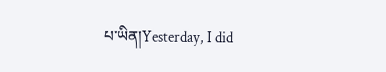པ་ཡིན།Yesterday, I did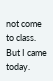not come to class. But I came today.